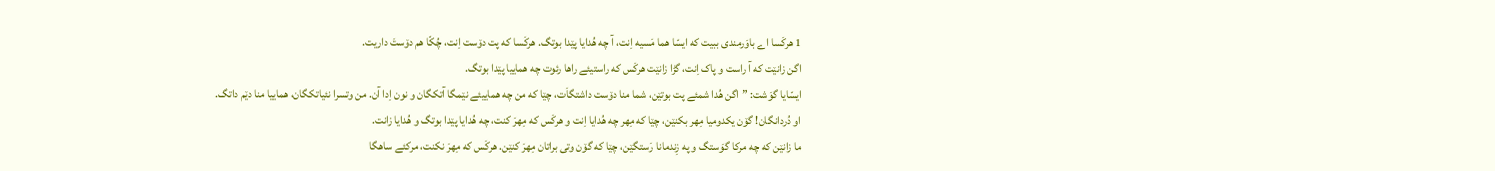1 هرکَسا اے باوَرمندی ببیت که ایسّا هما مَسیه اِنت، آ چه هُدایا پێدا بوتگ. هرکَسا که پت دۆست اِنت، چُکّا هم دۆستَ داریت.
اگن زانێت که آ راست و پاک اِنت، گڑا زانێت هرکَس که راستیئے راها رئوت چه هماییا پێدا بوتگ.
ایسّایا گوَشت: ”اگن هُدا شمئے پت بوتێن، شما منا دۆست داشتگاَت، چێا که من چه هماییئے نێمگا آتکگان و نون اِدا آن. من وتسرا نئیاتکگان، هماییا منا دێم داتگ.
او دُردانگان! گۆن یکدومیا مِهر بکنێن، چێا که مِهر چه هُدایا اِنت و هرکَس که مِهرَ کنت، چه هُدایا پێدا بوتگ و هُدایا زانت.
ما زانێن که چه مرکا گوَستگ و په زِندمانا رَستگێن، چێا که گۆن وتی براتان مِهرَ کنێن. هرکَس که مِهرَ نکنت، مرکئے ساهگا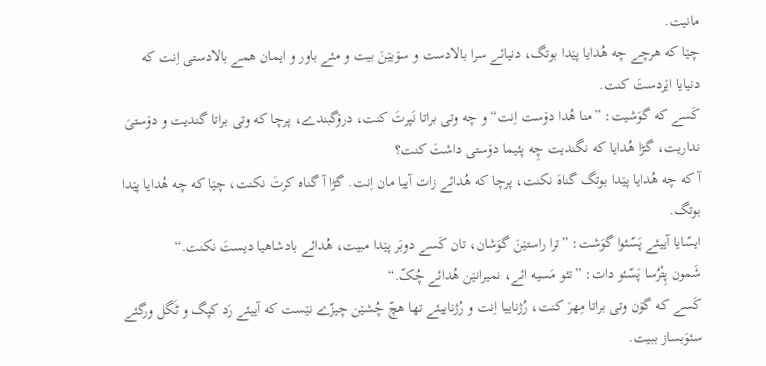مانیت.
چێا که هرچے چه هُدایا پێدا بوتگ، دنیائے سرا بالادست و سۆبێنَ بیت و مئے باور و ایمان همے بالادستی اِنت که دنیایا اێردستَ کنت.
کَسے که گوَشیت: ”منا هُدا دۆست اِنت“ و چه وتی براتا نَپرتَ کنت، درۆگبندے، پرچا که وتی براتا گندیت و دۆستیَ نداریت، گڑا هُدایا که نگندیت چِه پئیما دۆستی داشتَ کنت؟
آ که چه هُدایا پێدا بوتگ گناهَ نکنت، پرچا که هُدائے زات آییا مان اِنت. گڑا آ گناه کرتَ نکنت، چێا که چه هُدایا پێدا بوتگ.
ایسّایا آییئے پَسّئوا گوَشت: ”ترا راستێنَ گوَشان، تان کَسے دوبَر پێدا مبیت، هُدائے بادشاهیا دیستَ نکنت.“
شَمون پِتْرُسا پَسّئو دات: ”تئو مَسیه ائے، نمیرانێن هُدائے چُکّ.“
کَسے که گۆن وتی براتا مِهرَ کنت، رُژناییا اِنت و رُژناییئے تها هچّ چُشێن چیزّے نێست که آییئے رَد کپگ و ٹَگل ورگئے سئوَبساز ببیت.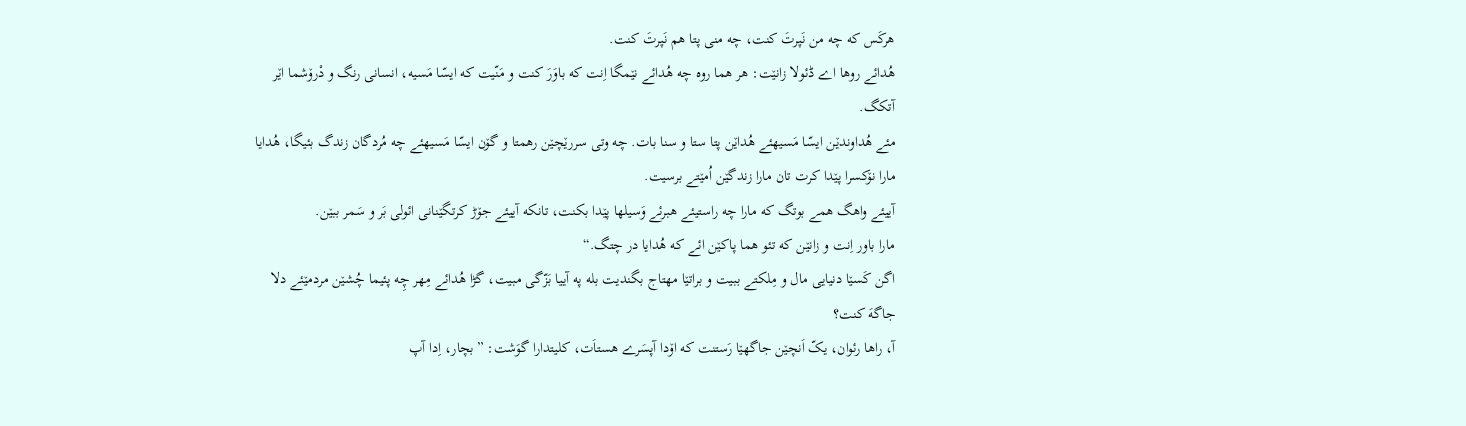هرکَس که چه من نَپرتَ کنت، چه منی پتا هم نَپرتَ کنت.
هُدائے روها اے ڈئولا زانێت: هر هما روه چه هُدائے نێمگا اِنت که باوَرَ کنت و مَنّیت که ایسّا مَسیه، انسانی رنگ و دْرۆشما اێر آتکگ.
مئے هُداوندێن ایسّا مَسیهئے هُداێن پتا ستا و سنا بات. چه وتی سررێچێن رهمتا و گۆن ایسّا مَسیهئے چه مُردگان زندگ بئیگا، هُدایا مارا نۆکسرا پێدا کرت تان مارا زندگێن اُمێتے برسیت.
آییئے واهگ همے بوتگ که مارا چه راستیئے هبرئے وَسیلها پێدا بکنت، تانکه آییئے جۆڑ کرتگێنانی ائولی بَر و سَمر ببێن.
مارا باور اِنت و زانێن که تئو هما پاکێن ائے که هُدایا در چتگ.“
اگن کَسێا دنیایی مال و مِلکتے ببیت و براتێا مهتاج بگندیت بله په آییا بَزّگی مبیت، گڑا هُدائے مِهر چِه پئیما چُشێن مردمێئے دلا جاگهَ کنت؟
آ، راها رئوان، یکّ اَنچێن جاگهێا رَستنت که اۆدا آپسَرے هستاَت، کلیتدارا گوَشت: ”بچار، اِدا آپ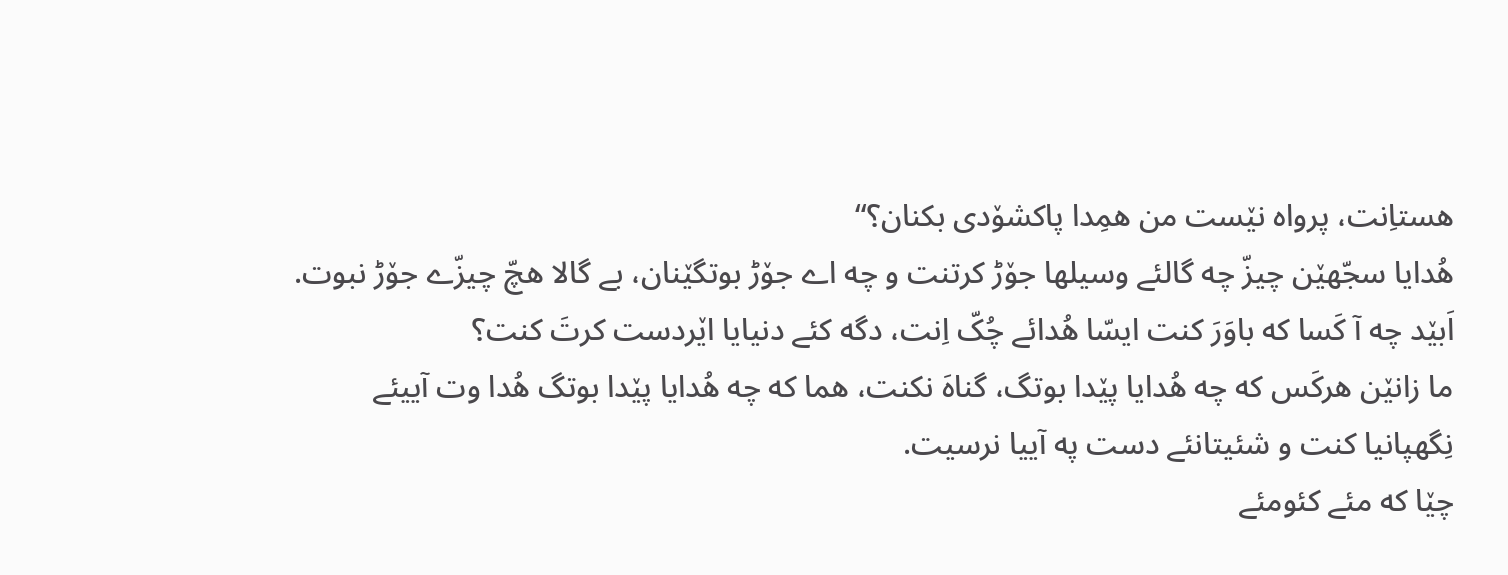هستاِنت، پرواه نێست من همِدا پاکشۆدی بکنان؟“
هُدایا سجّهێن چیزّ چه گالئے وسیلها جۆڑ کرتنت و چه اے جۆڑ بوتگێنان، بے گالا هچّ چیزّے جۆڑ نبوت.
اَبێد چه آ کَسا که باوَرَ کنت ایسّا هُدائے چُکّ اِنت، دگه کئے دنیایا اێردست کرتَ کنت؟
ما زانێن هرکَس که چه هُدایا پێدا بوتگ، گناهَ نکنت، هما که چه هُدایا پێدا بوتگ هُدا وت آییئے نِگهپانیا کنت و شئیتانئے دست په آییا نرسیت.
چێا که مئے کئومئے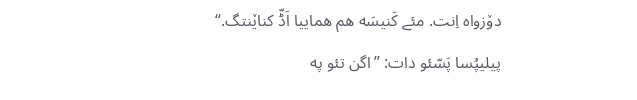دۆزواه اِنت. مئے کَنیسَه هم هماییا اَڈّ کناێنتگ.“
پیلیپُسا پَسّئو دات: ”اگن تئو په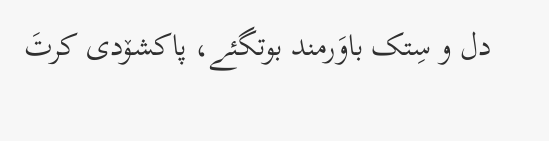دل و سِتک باوَرمند بوتگئے، پاکشۆدی کرتَ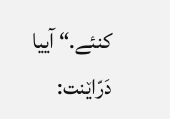کنئے.“ آییا دَرّاێنت: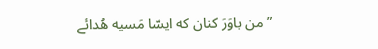”من باوَرَ کنان که ایسّا مَسیه هُدائے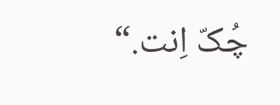چُکّ اِنت.“